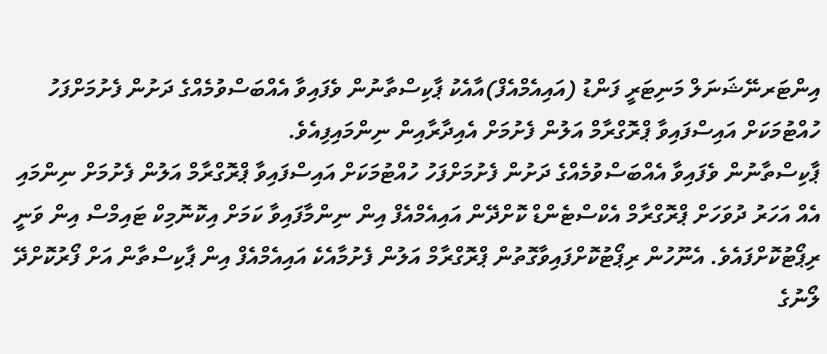އިންޓަރނޭޝަނަލް މަނިޓަރީ ފަންޑު (އައިއެމްއެފް)އާއެކު ޕާކިސްތާނުން ވެފައިވާ އެއްބަސްވުމެއްގެ ދަށުން ފެށުމަށްފަހު ހުއްޓުމަކަށް އައިސްފައިވާ ޕްރޮގްރާމް އަލުން ފެށުމަށް އެއިދާރާއިން ނިންމައިފިއެވެ.
ޕާކިސްތާނުން ވެފައިވާ އެއްބަސްވުމެއްގެ ދަށުން ފެށުމަށްފަހު ހުއްޓުމަކަށް އައިސްފައިވާ ޕްރޮގްރާމް އަލުން ފެށުމަށް ނިންމައި އެއް އަހަރު ދުވަހަށް ޕްރޮގްރާމް އެކްސްޓެންޑް ކޮށްދޭން އައިއެމްއެފް އިން ނިންމާފައިވާ ކަމަށް އިކޮނޮމިކް ޓައިމްސް އިން ވަނީ ރިޕޯޓުކޮށްފައެވެ. އެނޫހުން ރިޕޯޓުކޮށްފައިވާގޮތުން ޕްރޮގްރާމް އަލުން ފެށުމާއެކެ އައިއެމްއެފް އިން ޕާކިސްތާން އަށް ފޯރުކޮށްދޭ ލޯނުގެ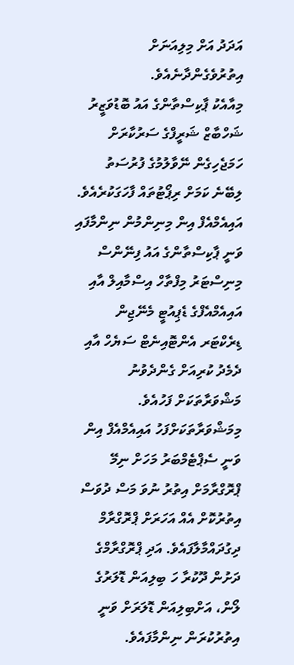އަދަދު އަށް މިލިއަނަށް އިތުރުވެގެންދާނެއެވެ.
މިއާއެކު ޕާކިސްތާންގެ އައު ބޮޑުވަޒީރު ޝަހްބާޒް ޝަރީފްގެ ސަރުކާރަށް ހަމަޖެހިގެން ނޭވާލުމުގެ ފުރުސަތު ލިބޭނެ ކަމަށް ރިޕޯޓުތައް ފާހަގަކުރެއެވެ.
އައިއެމްއެފް އިން މިނިންމުން ނިންމާފައި ވަނީ ޕާކިސްތާންގެ އައު ފިނޭންސް މިނިސްޓަރު މިފްތާހް އިސްމާއިލް އާއި އައިއެމްއެފްގެ ޑެޕިއުޓީ މެނޭޖިން ޑިރެކްޓަރ އެންޓޮއިނެޓް ސަޔެހް އާއި ދެމެދު ކުރިއަށް ގެންދެވުނު މަޝްވަރާތަކަށް ފަހުއެވެ.
މިމަޝްވަރާތަކަށްފަހު އައިއެމްއެފް އިން ވަނީ ސެޕްޓެމްބަރު މަހަށް ނިމޭ ޕްރޮގްރާމަށް އިތުރު ނުވަ މަސް ދުވަސް އިތުރުކޮށް އެއް އަހަރަށް ޕްރޮގްރާމް ދިގުދައްމާލާފައެވެ. އަދި ޕްރޮގްރާމްގެ ދަށުން ދޫކުރާ ހަ ބިލިއަން ޑޮލަރުގެ ލޯން، އަށްބިލިއަން ޑޮލަރަށް ވަނީ އިތުރުކުރަން ނިންމާފައެވެ.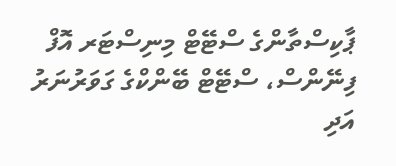ޕާކިސްތާންގެ ސްޓޭޓް މިނިސްޓަރ އޮފް ފިނޭންސް، ސްޓޭޓް ބޭންކްގެ ގަވަރުނަރު އަދި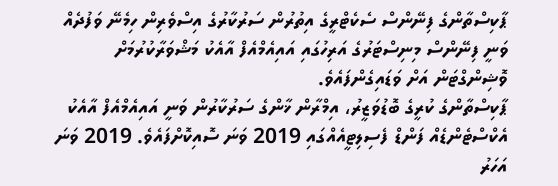ޕާކިސްތާންގެ ފިނޭންސް ސެކެޓްރީގެ އިތުރުން ސަރުކާރުގެ އިސްވެރިން ހިމެނޭ ވަފުދެއް ވަނީ ފިނޭންސް މިނިސްޓަރުގެ އަރިހުގައި އައިއެމްއެފް އާއެކު މަޝްވަރާކުރުމަށް ވޮޝިންގްޓަން އަށް ވަޑައިގެންފައެވެ.
ޕާކިސްތާންގެ ކުރީގެ ބޮޑުވަޒީރު، އިމްރާން ޚާންގެ ސަރުކާރުން ވަނީ އައިއެމްއެފް އާއެކު އެކްސްޓެންޑެއް ފަންޑް ފެސިލިޓީއެއްގައި 2019 ވަނަ ސޮއިކޮށްފައެވެ. 2019 ވަނަ އަހަރު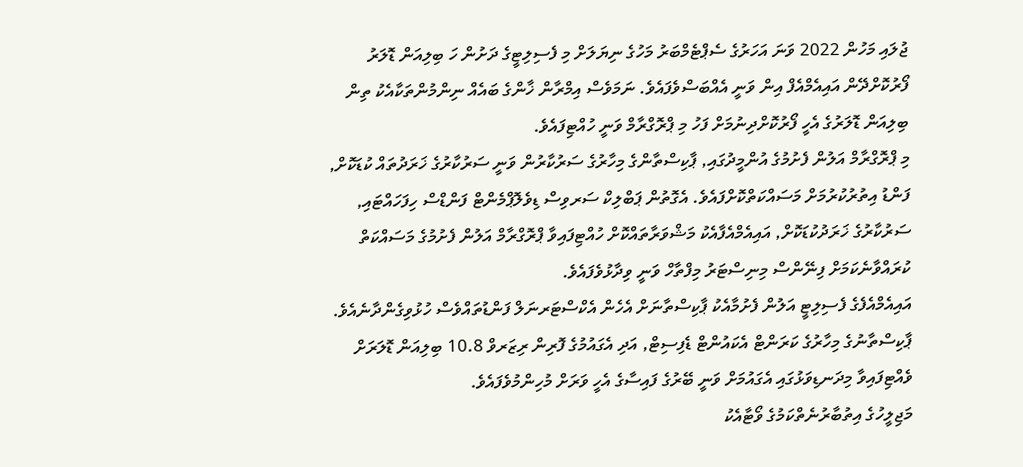ޖުލައި މަހުން 2022 ވަނަ އަހަރުގެ ސެޕްޓެމްބަރު މަހުގެ ނިޔަލަށް މި ފެސިލިޓީގެ ދަށުން ހަ ބިލިއަން ޑޮލަރު ފޯރުކޮށްދޭން އައިއެމްއެފް އިން ވަނީ އެއްބަސްވެފައެވެ. ނަމަވެސް އިމްރާން ޚާންގެ ބައެއް ނިންމުންތަކާއެކު ތިން ބިލިއަން ޑޮލަރުގެ އެހީ ފޯރުކޮށްދިނުމަށް ފަހު މި ޕްރޮގްރާމް ވަނީ ހުއްޓިފައެވެ.
މި ޕްރޮގްރާމް އަލުން ފެށުމުގެ އުންމީދުގައި, ޕާކިސްތާންގެ މިހާރުގެ ސަރުކާރުން ވަނީ ސަރުކާރުގެ ޚަރަދުތައް ކުޑަކޮށް, ފަންޑު އިތުރުކުރުމަށް މަސައްކަތްކޮށްފައެވެ. އެގޮތުން ޕަބްލިކް ސަރވިސް ޑިވެލޮޕްމެންޓް ފަންޑްސް ހިފަހައްޓައި, ސަރުކާރުގެ ޚަރަދުކުޑަކޮށް, އައިއެމްއެފާއެކު މަޝްވަރާތައްކޮށް ހުއްޓިފައިވާ ޕްރޮގްރާމް އަލުން ފެށުމުގެ މަސައްކަތް ކުރައްވާނެކަމަށް ފިނޭންސް މިނިސްޓަރު މިފްތާހް ވަނީ ވިދާޅުވެފައެވެ.
އައިއެމްއެފެގެ ފެސިލިޓީ އަލުން ފެށުމާއެކު ޕާކިސްތާނަށް އެހެން އެކްސްޓަރނަލް ފަންޑުތައްވެސް ހުޅުވިގެންދާނެއެވެ.
ޕާކިސްތާނުގެ މިހާރުގެ ކަރަންޓް އެކައުންޓް ޑެފިސިޓް, އަދި އެގައުމުގެ ފޮރިން ރިޒަރވް 10.8 ބިލިއަން ޑޮލަރަށް ވެއްޓިފައިވާ މިދަނޑިވަޅުގައި އެގައުމަށް ވަނީ ބޭރުގެ ފައިސާގެ އެހީ ވަރަށް މުހިންމުވެފައެވެ.
މަޖިލީހުގެ އިތުބާރުނެތްކަމުގެ ވޯޓާއެކު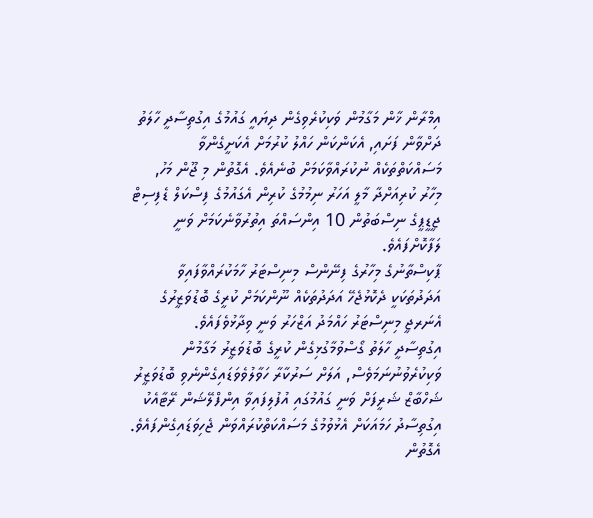އިމްރާން ޚާން މަގާމުން ވަކިކުރެވިގެން ދިޔައީ ގައުމުގެ އިގުތިސާދީ ހާލަތު ދަށްވާން ފަށައި, އެކަންކަން ހައްލު ކުރުމަށް އެކަށީގެންވާ މަސައްކަތްތަކެއް ނުކުރައްވާކަމަށް ބުނެއެވެ. އެގޮތުން މި ޖޫން މަހު, މިހާރު ކުރިއަށްދާ މާލީ އަހަރު ނިމުމުގެ ކުރިން އެގައުމުގެ ފިސްކަލް ޑެފިސިޓް ޖީޑީޕީގެ ނިސްބަތުން 10 އިންސައްތަ އިތުރުވާނެކަމަށް ވަނީ ލަފާކޮށްފައެވެ.
ޕާކިސްތާނުގެ މިހާރުގެ ފިނޭންސް މިނިސްޓަރު ހާމަކުރައްވާފައިވާ އަދަދުތަކަކީ ދެކޮޅުޖެހޭ އަދަދުތަކެއް ނޫންކަމަށް ކުރީގެ ބޮޑުވަޒީރުގެ އެނަރޖީ މިނިސްޓަރު ހައްމަދު އަޒްހަރު ވަނީ ވިދާޅުވެފައެވެ.
އިގުތިސާދީ ހާލަތު ގޯސްވުމާގުޅިގެން ކުރީގެ ބޮޑުވަޒީރު މަގާމުން ވަކިކުރެވުނުނަމަވެސް, އަލަށް ސަރުކާރާ ހަވާލުވެވަޑައިގެންނެވި ބޮޑުވަޒީރު ޝަހްބާޒް ޝަރީފަށް ވަނީ ގައުމުގައި އުފުލިފައިވާ އިންފްލޭޝަން ރޭޓާއެކު އިގުތިސާދު ހަމައަކަށް އެޅުވުމުގެ މަސައްކަތްކުރައްވަން ޖެހިވަޑައިގެންފައެވެ. އެގޮތުން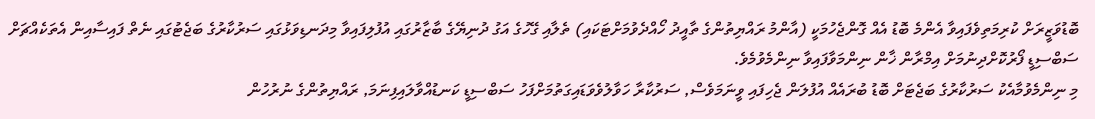ބޮޑުވަޒީރަށް ކުރިމަތިވެފައިވާ އެންމެ ބޮޑު އެއް ގޮންޖެހުމަކީ (އާންމު ރައްޔިތުންގެ ތާއީދު ހޯއްދެވުމަށްޓަކައި) ތެލާއި ގޭހުގެ އަގު ދުނިޔޭގެ ބާޒާރުގައި އުފުލިފައިވާ މިދަނޑިވަޅުގައި ސަރުކާރުގެ ބަޖެޓުގައި ނެތް ފައިސާއިން އެތަކެއްޗަށް ސަބްސިޑީ ފޯރުކޮށްދިނުމަށް އިމްރާން ޚާން ނިންމަވާފައިވާ ނިންމެވުމެވެ.
މި ނިންމެވުމާއެކު ސަރުކާރުގެ ބަޖެޓަށް ބޮޑު ބުރައެއް އުފުލަން ޖެހިފައި ވީނަމަވެސް, ސަރުކާރާ ހަވާލުވެވަޑައިގަތުމަށްފަހު ސަބްސިޑީ ކަނޑުއްވާލައިފިނަމަ, ރައްޔިތުންގެ ނުރުހުން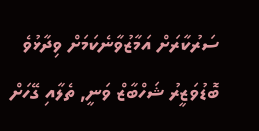ސަރުކާރަށް އަމާޒުވާނެކަމަށް ވިދާޅުވެ ބޮޑުވަޒީރު ޝަހްބާޒް ވަނީ, ތެލާއި ގޭހަށް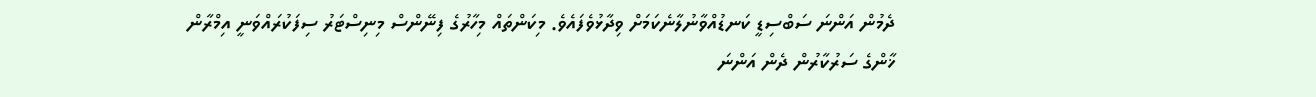ދެމުން އަންނަ ސަބްސިޑީ ކަނޑުއްވާނުލާނެކަމަށް ވިދާޅުވެފައެވެ. މިކަންތައް މިހާރުގެ ފިނޭންސް މިނިސްޓަރު ސިފަކުރައްވަނީ އިމްރާން ޚާންގެ ސަރުކާރުން ދެން އަންނަ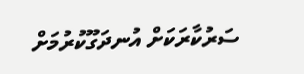ސަރުކާރަކަށް އުނދަގޫކުރުމަށް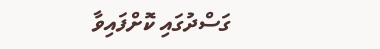ގަސްދުގައި ކޮށްފައިވާ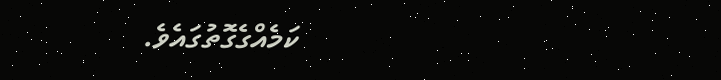ކަމެއްގެގޮތުގައެވެ.